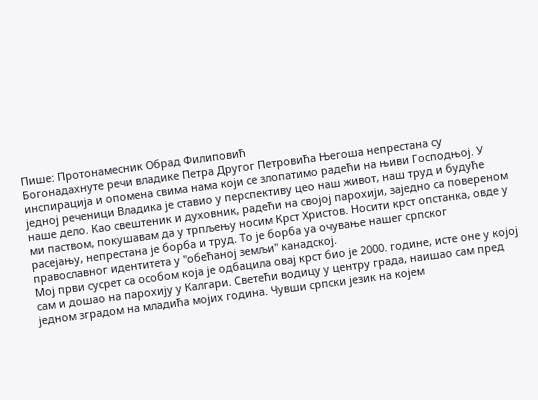Пише: Протонамесник Обрад Филиповић
Богонадахнуте речи владике Петра Другог Петровића Његоша непрестана су инспирација и опомена свима нама који се злопатимо радећи на њиви Господњој. У једној реченици Владика је ставио у перспективу цео наш живот, наш труд и будуће наше дело. Као свештеник и духовник, радећи на својој парохији, заједно са повереном ми паством, покушавам да у трпљењу носим Крст Христов. Носити крст опстанка, овде у расејању, непрестана је борба и труд. То је борба уа очување нашег српског православног идентитета у "обећаној земљи" канадској.
Мој први сусрет са особом која је одбацила овај крст био је 2000. године, исте оне у којој сам и дошао на парохију у Калгари. Светећи водицу у центру града, наишао сам пред једном зградом на младића мојих година. Чувши српски језик на којем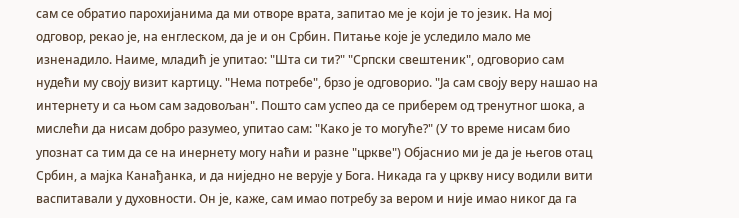сам се обратио парохијанима да ми отворе врата, запитао ме је који је то језик. На мој одговор, рекао је, на енглеском, да је и он Србин. Питање које је уследило мало ме изненадило. Наиме, младић је упитао: "Шта си ти?" "Српски свештеник", одговорио сам нудећи му своју визит картицу. "Нема потребе", брзо је одговорио. "Ја сам своју веру нашао на интернету и са њом сам задовољан". Пошто сам успео да се приберем од тренутног шока, а мислећи да нисам добро разумео, упитао сам: "Како је то могуће?" (У то време нисам био упознат са тим да се на инернету могу наћи и разне "цркве") Објаснио ми је да је његов отац Србин, а мајка Канађанка, и да ниједно не верује у Бога. Никада га у цркву нису водили вити васпитавали у духовности. Он је, каже, сам имао потребу за вером и није имао никог да га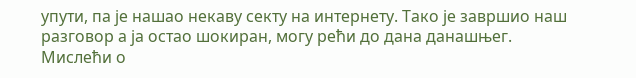упути, па је нашао некаву секту на интернету. Тако је завршио наш разговор а ја остао шокиран, могу рећи до дана данашњег.
Мислећи о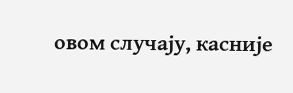овом случају, касније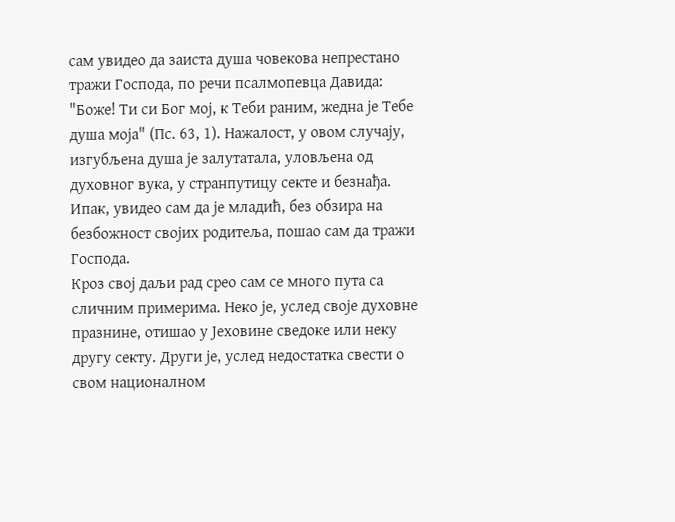сам увидео да заиста душа човекова непрестано тражи Господа, по речи псалмопевца Давида: "Боже! Ти си Бог мој, к Теби раним, жедна је Тебе душа моја" (Пс. 63, 1). Нажалост, у овом случају, изгубљена душа је залутатала, уловљена од духовног вука, у странпутицу секте и безнађа. Ипак, увидео сам да је младић, без обзира на безбожност својих родитеља, пошао сам да тражи Господа.
Кроз свој даљи рад срео сам се много пута са сличним примерима. Неко је, услед своје духовне празнине, отишао у Јеховине сведоке или неку другу секту. Други је, услед недостатка свести о свом националном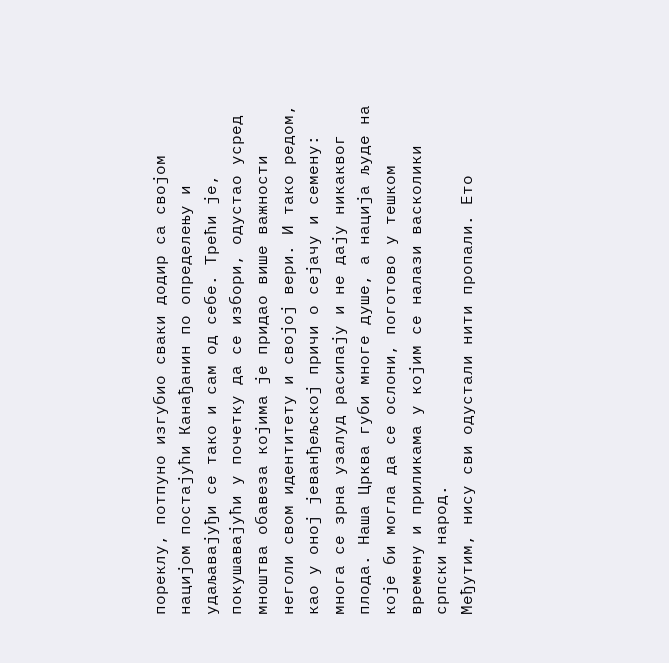пореклу, потпуно изгубио сваки додир са својом нацијом постајући Канађанин по определењу и удаљавајуђи се тако и сам од себе. Трећи је, покушавајући у почетку да се избори, одустао усред мноштва обавеза којима је придао више важности неголи свом идентитету и својој вери. И тако редом, као у оној јеванђељској причи о сејачу и семену: многа се зрна узалуд расипају и не дају никаквог плода. Наша Црква губи многе душе, а нација људе на које би могла да се ослони, поготово у тешком времену и приликама у којим се налази васколики српски народ.
Међутим, нису сви одустали нити пропали. Ето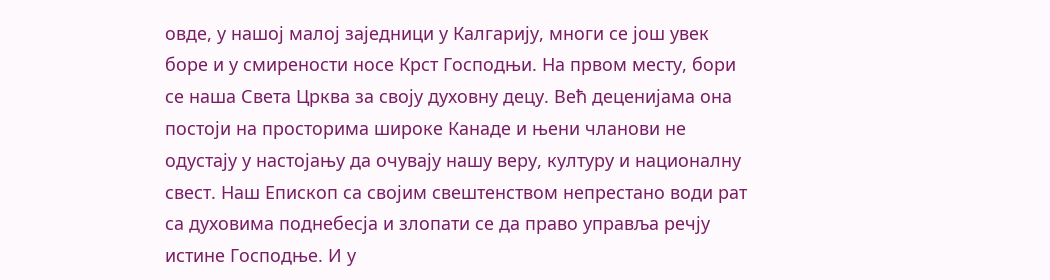овде, у нашој малој заједници у Калгарију, многи се још увек боре и у смирености носе Крст Господњи. На првом месту, бори се наша Света Црква за своју духовну децу. Већ деценијама она постоји на просторима широке Канаде и њени чланови не одустају у настојању да очувају нашу веру, културу и националну свест. Наш Епископ са својим свештенством непрестано води рат са духовима поднебесја и злопати се да право управља речју истине Господње. И у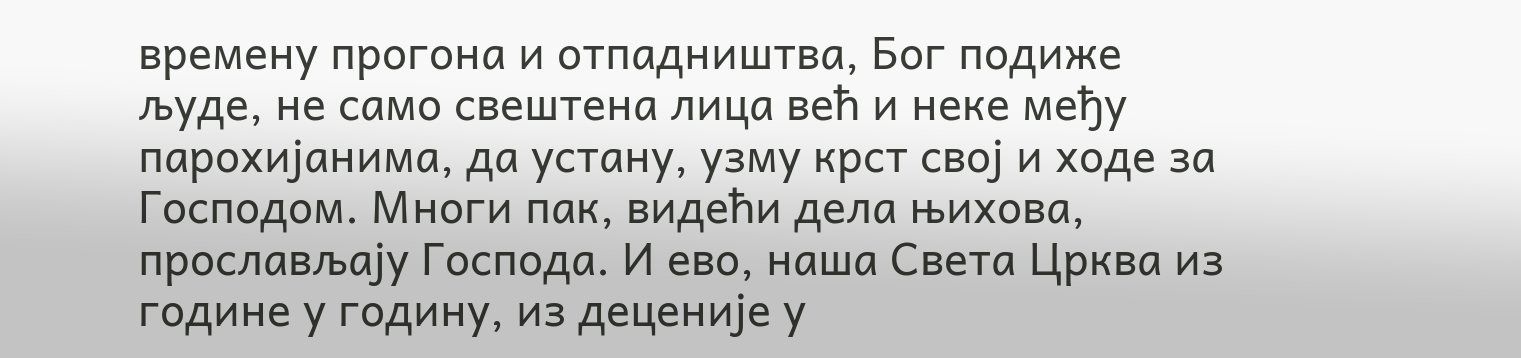времену прогона и отпадништва, Бог подиже људе, не само свештена лица већ и неке међу парохијанима, да устану, узму крст свој и ходе за Господом. Многи пак, видећи дела њихова, прослављају Господа. И ево, наша Света Црква из године у годину, из деценије у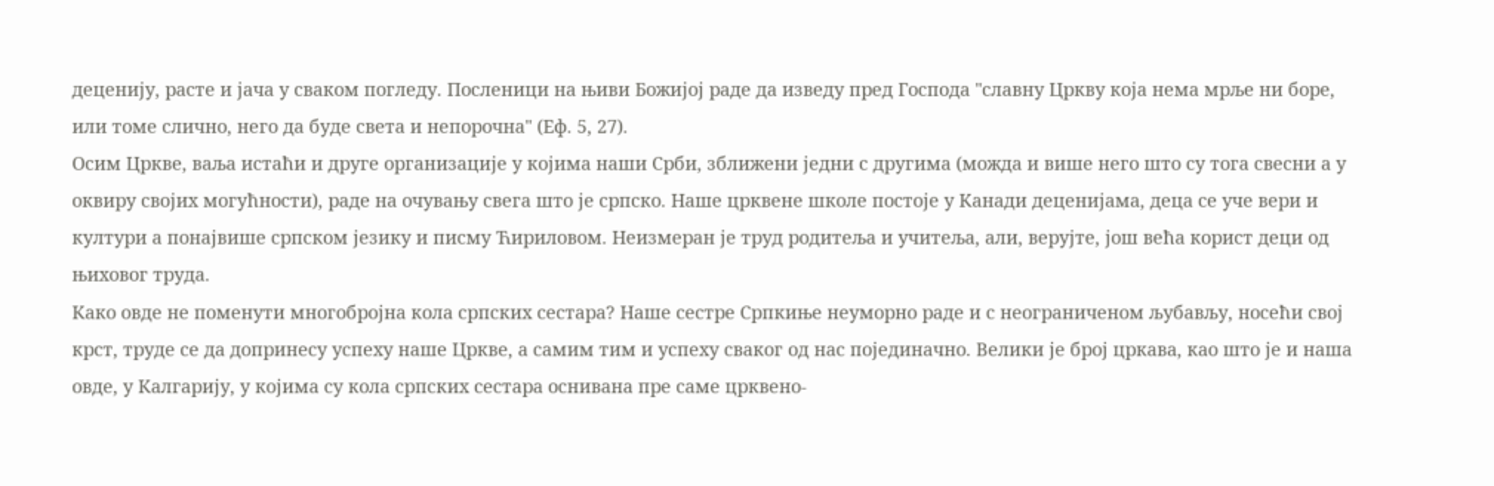деценију, расте и јача у сваком погледу. Посленици на њиви Божијој раде да изведу пред Господа "славну Цркву која нема мрље ни боре, или томе слично, него да буде света и непорочна" (Еф. 5, 27).
Осим Цркве, ваља истаћи и друге организације у којима наши Срби, зближени једни с другима (можда и више него што су тога свесни а у оквиру својих могућности), раде на очувању свега што је српско. Наше црквене школе постоје у Канади деценијама, деца се уче вери и култури а понајвише српском језику и писму Ћириловом. Неизмеран је труд родитеља и учитеља, али, верујте, још већа корист деци од њиховог труда.
Како овде не поменути многобројна кола српских сестара? Наше сестре Српкиње неуморно раде и с неограниченом љубављу, носећи свој крст, труде се да допринесу успеху наше Цркве, а самим тим и успеху сваког од нас појединачно. Велики је број цркава, као што је и наша овде, у Калгарију, у којима су кола српских сестара оснивана пре саме црквено-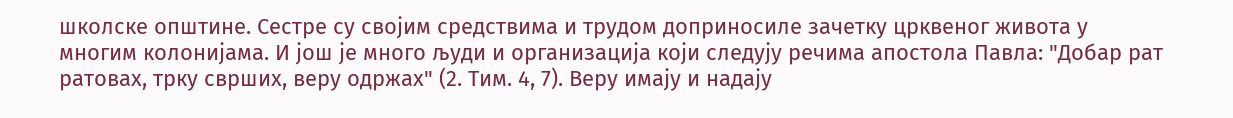школске општине. Сестре су својим средствима и трудом доприносиле зачетку црквеног живота у многим колонијама. И још је много људи и организација који следују речима апостола Павла: "Добар рат ратовах, трку сврших, веру одржах" (2. Тим. 4, 7). Веру имају и надају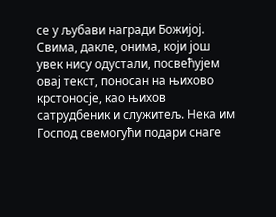се у љубави награди Божијој.
Свима, дакле, онима, који још увек нису одустали, посвећујем овај текст, поносан на њихово крстоносје, као њихов сатрудбеник и служитељ. Нека им Господ свемогући подари снаге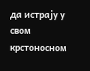да истрају у свом крстоносном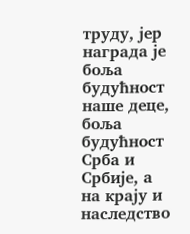труду, јер награда је боља будућност наше деце, боља будућност Срба и Србије, а на крају и наследство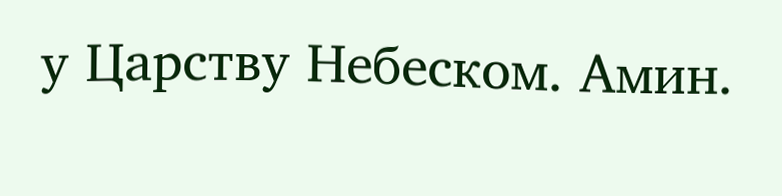у Царству Небеском. Амин.